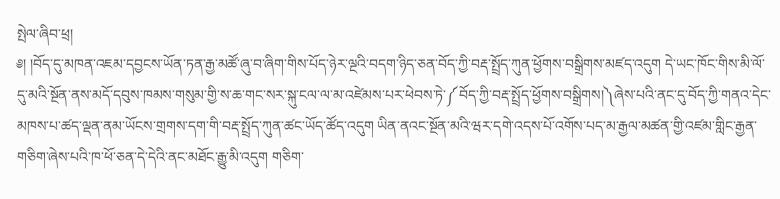སྤེལ་ཞིབ་ཕྲ།
༅། །བོད་དུ་མཁན་འཇམ་དབྱངས་ཡོན་ཏན་རྒྱ་མཚོ་ཞུ་བ་ཞིག་གིས་པོད་ཉེར་ལྔའི་བདག་ཉིད་ཅན་བོད་ཀྱི་བརྡ་སྤྲོད་ཀུན་ཕྱོགས་བསྒྲིགས་མཛད་འདུག དེ་ཡང་ཁོང་གིས་མི་ལོ་དུ་མའི་སྔོན་ནས་མདོ་དབུས་ཁམས་གསུམ་གྱི་ས་ཆ་གང་སར་སྐུ་ངལ་ལ་མ་འཛེམས་པར་ཕེབས་ཏེ་༼བོད་ཀྱི་བརྡ་སྤྲོད་ཕྱོགས་བསྒྲིགས།༽ཞེས་པའི་ནང་དུ་བོད་ཀྱི་གནའ་དེང་མཁས་པ་ཚད་ལྡན་ནམ་ཡོངས་གྲགས་དག་གི་བརྡ་སྤྲོད་ཀུན་ཚང་ཡོད་ཚོད་འདུག ཡིན་ནའང་སྔོན་མའི་ཝར་དགེ་འདས་པོ་འགོས་པད་མ་རྒྱལ་མཚན་གྱི་འཛམ་གླིང་རྒྱན་གཅིག་ཞེས་པའི་ཁ་ཕོ་ཅན་དེ་དེའི་ནང་མཐོང་རྒྱུ་མི་འདུག གཅིག་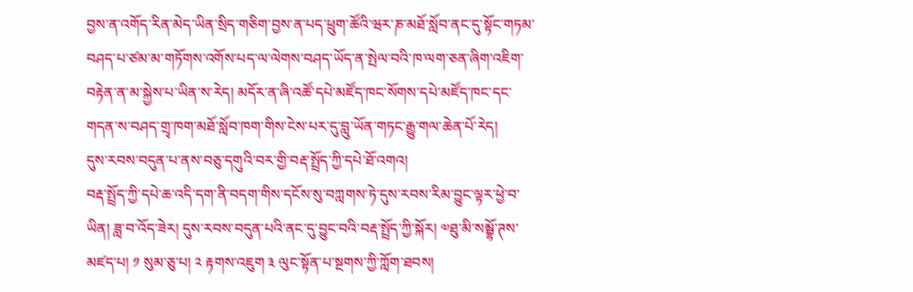བྱས་ན་འགོད་རིན་མེད་ཡིན་སྲིད་གཅིག་བྱས་ན་པད་ཕྲུག་ཚོའི་ཝར་ཎ་མཐོ་སློབ་ནང་དུ་སྟོང་གཏམ་བཤད་པ་ཙམ་མ་གཏོགས་འགོས་པད་ལ་ལེགས་བཤད་ཡོད་ན་སྤེལ་བའི་ཁ་ལག་ཅན་ཞིག་འཇིག་བརྟེན་ན་མ་སྐྱེས་པ་ཡིན་ས་རེད། མདོར་ན་ཞི་འཚོ་དཔེ་མཛོད་ཁང་སོགས་དཔེ་མཛོད་ཁང་དང་གདན་ས་བཤད་གྲྭ་ཁག་མཐོ་སློབ་ཁག་གིས་ངེས་པར་དུ་བླུ་ཡོན་གཏང་རྒྱུ་གལ་ཆེན་པོ་རེད།
དུས་རབས་བདུན་པ་ནས་བཅུ་དགུའི་བར་གྱི་བརྡ་སྤྲོད་ཀྱི་དཔེ་ཐོ་འགའ།
བརྡ་སྤྲོད་ཀྱི་དཔེ་ཆ་འདི་དག་ནི་བདག་གིས་དངོས་སུ་བཀླགས་ཏེ་དུས་རབས་རིམ་བྱུང་ལྟར་ཕྱེ་བ་ཡིན། ཟླ་བ་འོད་ཟེར། དུས་རབས་བདུན་པའི་ནང་དུ་བྱུང་བའི་བརྡ་སྤྲོད་ཀྱི་སྐོར། ༧ཐུ་མི་སམྦྷོ་ཊས་མཛད་པ། ༡ སུམ་ཅུ་པ། ༢ རྟགས་འཇུག ༣ ལུང་སྟོན་པ་སྔགས་ཀྱི་ཀློག་ཐབས།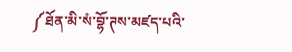༼ཐོན་མི་སཾ་བྷོ་ཊས་མཛད་པའི་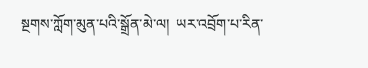སྔགས་ཀློག་མུན་པའི་སྒྲོན་མེ་ལ།  ཡར་འབྲོག་པ་རིན་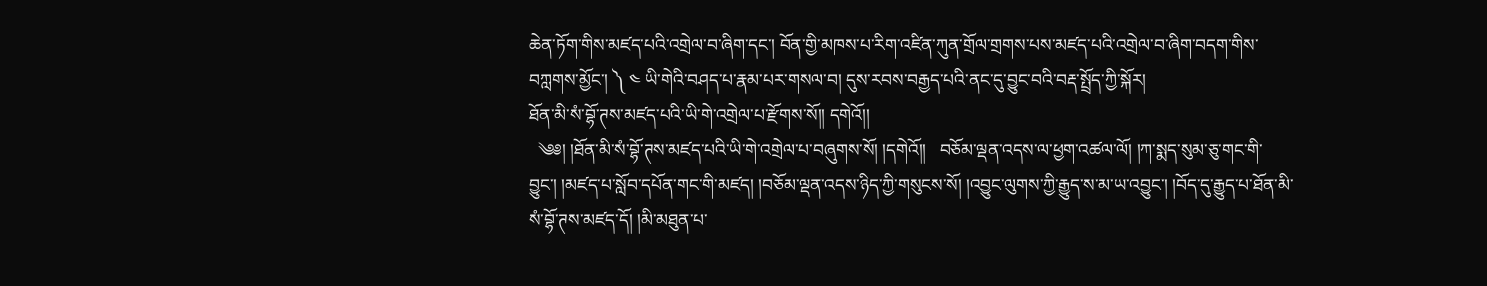ཆེན་ཏོག་གིས་མཛད་པའི་འགྲེལ་བ་ཞིག་དང་། བོན་གྱི་མཁས་པ་རིག་འཛིན་ཀུན་གྲོལ་གྲགས་པས་མཛད་པའི་འགྲེལ་བ་ཞིག་བདག་གིས་བཀླགས་མྱོང་། ༽ ༤ ཡི་གེའི་བཤད་པ་རྣམ་པར་གསལ་བ། དུས་རབས་བརྒྱད་པའི་ནང་དུ་བྱུང་བའི་བརྡ་སྤྲོད་ཀྱི་སྐོར།
ཐོན་མི་སཾ་བྷོ་ཊས་མཛད་པའི་ཡི་གེ་འགྲེལ་པ་རྫོགས་སོ།། དགེའོ།།
  ༄༅། །ཐོན་མི་སཾ་བྷོ་ཊས་མཛད་པའི་ཡི་གེ་འགྲེལ་པ་བཞུགས་སོ། །དགེའོ།།   བཅོམ་ལྡན་འདས་ལ་ཕྱག་འཚལ་ལོ། །ཀ་སྨད་སུམ་ཅུ་གང་གི་བྱུང་། །མཛད་པ་སློབ་དཔོན་གང་གི་མཛད། །བཅོམ་ལྡན་འདས་ཉིད་ཀྱི་གསུངས་སོ། །འབྱུང་ལུགས་ཀྱི་རྒྱུད་ས་མ་ཡ་འབྱུང་། །བོད་དུ་རྒྱུད་པ་ཐོན་མི་སཾ་བྷོ་ཊས་མཛད་དོ། །མི་མཐུན་པ་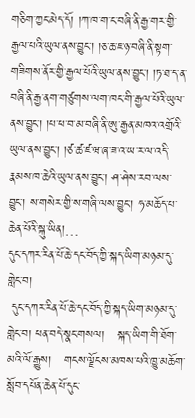གཅིག་ཀྱང་མེད་དོ། །ཀ་ཁ་ག་ང་བཞི་ནི་རྒྱ་གར་གྱི་རྒྱལ་པའི་ཡུལ་ནས་བྱུང་། །ཅ་ཆ་ཇ་ཉ་བཞི་ནི་སྟག་གཟིགས་ནོར་གྱི་རྒྱལ་པོའི་ཡུལ་ནས་བྱུང་། །ཏ་ཐ་ད་ན་བཞི་ནི་རྒྱ་ནག་གཙུགས་ལག་ཁང་གི་རྒྱལ་པོའི་ཡུལ་ནས་བྱུང་། །པ་ཕ་བ་མ་བཞི་ནི་ཨུ་རྒྱན་མཁའ་འགྲོའི་ཡུལ་ནས་བྱུང་། །ཙ་ཚ་ཛ་ཝ་ཞ་ཟ་འ་ཡ་ར་ལ་འདི་རྣམས་ཁ་ཆེའི་ཡུལ་ནས་བྱུང་། ཤ་ཤེས་རབ་ལས་བྱུང་། ས་གསེར་གྱི་ས་གཞི་ལས་བྱུང་། ཧ་མཆོད་པ་ཆེན་པོའི་སྐུ་ཡིན།…
དུང་དཀར་རིན་པོ་ཆེ་དང་བོད་ཀྱི་སྐད་ཡིག་མཉམ་དུ་གླེང་བ།
 དུང་དཀར་རིན་པོ་ཆེ་དང་བོད་ཀྱི་སྐད་ཡིག་མཉམ་དུ་གླེང་བ། ཕན་བདེ་སྣང་གསལ།   སྐད་ཡིག་གི་ཐོག་མའི་ལོ་རྒྱུས།   གངས་ལྗོངས་མཁས་པའི་ཁྱུ་མཆོག་སློབ་དཔོན་ཆེན་པོ་དུང་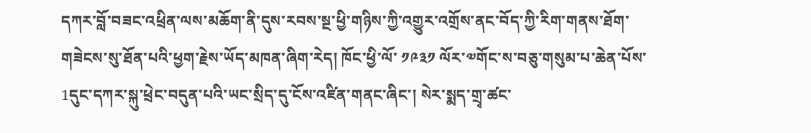དཀར་བློ་བཟང་འཕྲིན་ལས་མཆོག་ནི་དུས་རབས་སྔ་ཕྱི་གཉིས་ཀྱི་འགྱུར་འགྲོས་ནང་བོད་ཀྱི་རིག་གནས་ཐོག་གཟེངས་སུ་ཐོན་པའི་ཕྱག་རྗེས་ཡོད་མཁན་ཞིག་རེད། ཁོང་ཕྱི་ལོ་ ༡༩༣༡ ལོར་༧གོང་ས་བཅུ་གསུམ་པ་ཆེན་པོས་1དུང་དཀར་སྐུ་ཕྲེང་བདུན་པའི་ཡང་སྲིད་དུ་ངོས་འཛིན་གནང་ཞིང་། སེར་སྨད་གྲྭ་ཚང་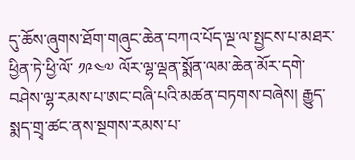དུ་ཆོས་ཞུགས་ཐོག་གཞུང་ཆེན་བཀའ་པོད་ལྔ་ལ་སྤྱངས་པ་མཐར་ཕྱིན་ཏེ་ཕྱི་ལོ་ ༡༩༤༧ ལོར་ལྷ་ལྡན་སྨོན་ལམ་ཆེན་མོར་དགེ་བཤེས་ལྷ་རམས་པ་ཨང་བཞི་པའི་མཚན་བཏགས་བཞེས། རྒྱུད་སྨད་གྲྭ་ཚང་ནས་སྔགས་རམས་པ་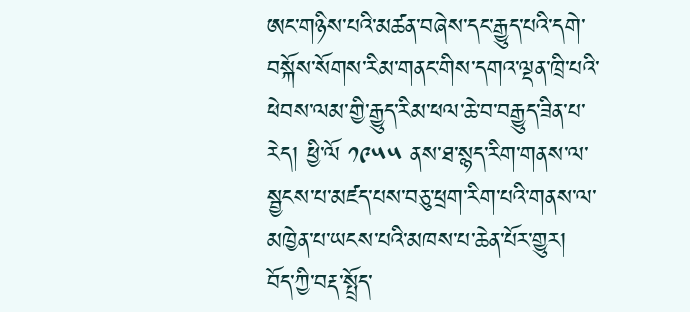ཨང་གཉིས་པའི་མཚན་བཞེས་དང་རྒྱུད་པའི་དགེ་བསྐོས་སོགས་རིམ་གནང་གིས་དགའ་ལྡན་ཁྲི་པའི་ཕེབས་ལམ་གྱི་རྒྱུད་རིམ་ཕལ་ཆེ་བ་བརྒྱུད་ཟིན་པ་རེད། ཕྱི་ལོ ༡༩༥༥ ནས་ཐ་སྙད་རིག་གནས་ལ་སྦྱངས་པ་མཛད་པས་བཅུ་ཕྲག་རིག་པའི་གནས་ལ་མཁྱེན་པ་ཡངས་པའི་མཁས་པ་ཆེན་པོར་གྱུར།
བོད་ཀྱི་བརྡ་སྤྲོད་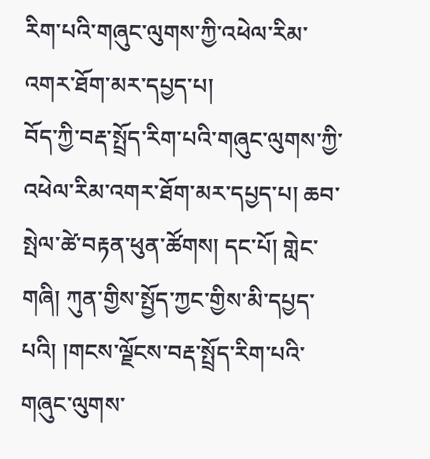རིག་པའི་གཞུང་ལུགས་ཀྱི་འཕེལ་རིམ་འགར་ཐོག་མར་དཔྱད་པ།
བོད་ཀྱི་བརྡ་སྤྲོད་རིག་པའི་གཞུང་ལུགས་ཀྱི་འཕེལ་རིམ་འགར་ཐོག་མར་དཔྱད་པ། ཆབ་སྤེལ་ཚེ་བརྟན་ཕུན་ཚོགས། དང་པོ། གླེང་གཞི། ཀུན་གྱིས་སྤྱོད་ཀྱང་གྱིས་མི་དཔྱད་པའི། །གངས་ལྗོངས་བརྡ་སྤྲོད་རིག་པའི་གཞུང་ལུགས་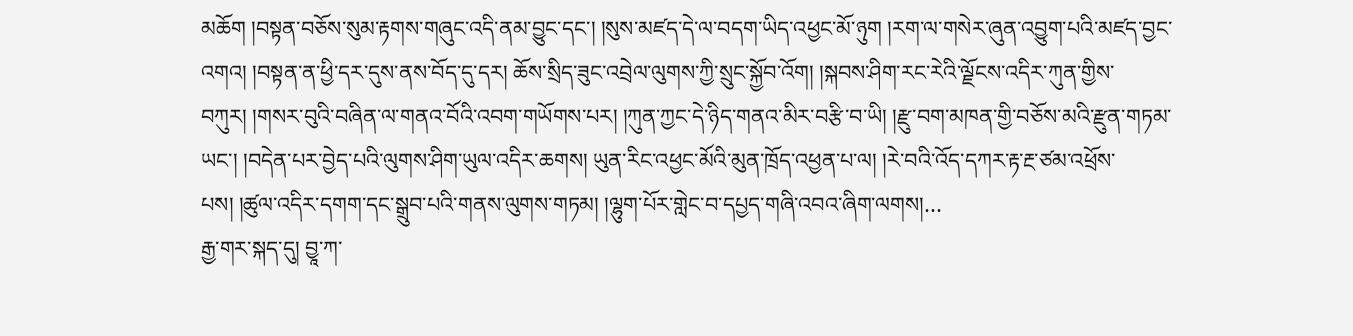མཆོག །བསྟན་བཅོས་སུམ་རྟགས་གཞུང་འདི་ནམ་བྱུང་དང་། །སུས་མཛད་དེ་ལ་བདག་ཡིད་འཕྱང་མོ་ཉུག །རག་ལ་གསེར་ཞུན་འབྱུག་པའི་མཛད་བྱང་འགའ། །བསྟན་ན་ཕྱི་དར་དུས་ནས་བོད་དུ་དར། ཆོས་སྲིད་ཟུང་འབྲེལ་ལུགས་ཀྱི་སྲུང་སྐྱོབ་འོག། །སྐབས་ཤིག་རང་རེའི་ལྗོངས་འདིར་ཀུན་གྱིས་བཀུར། །གསར་བུའི་བཞིན་ལ་གནའ་བོའི་འབག་གཡོགས་པར། །ཀུན་ཀྱང་དེ་ཉིད་གནའ་མིར་བརྩི་བ་ཡི། །རྫུ་བག་མཁན་གྱི་བཅོས་མའི་རྫུན་གཏམ་ཡང་། །བདེན་པར་བྱེད་པའི་ལུགས་ཤིག་ཡུལ་འདིར་ཆགས། ཡུན་རིང་འཕྱང་མོའི་མུན་ཁྲོད་འཕྱན་པ་ལ། །རེ་བའི་འོད་དཀར་རྟ་རྔ་ཙམ་འཕྲོས་པས། །ཚུལ་འདིར་དགག་དང་སྒྲུབ་པའི་གནས་ལུགས་གཏམ། །ལྷུག་པོར་གླེང་བ་དཔྱད་གཞི་འབའ་ཞིག་ལགས།…
རྒྱ་གར་སྐད་དུ། བྱཱ་ཀ་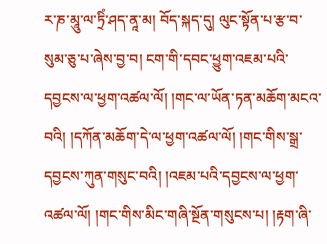ར་ཎ་མཱུ་ལ་ཏྲིཾ་ཤད་ནཱ་མ། བོད་སྐད་དུ། ལུང་སྟོན་པ་རྩ་བ་སུམ་ཅུ་པ་ཞེས་བྱ་བ། ངག་གི་དབང་ཕྱུག་འཇམ་པའི་དབྱངས་ལ་ཕྱག་འཚལ་ལོ། །གང་ལ་ཡོན་ཏན་མཆོག་མངའ་བའི། །དཀོན་མཆོག་དེ་ལ་ཕྱག་འཚལ་ལོ། །གང་གིས་སྒྲ་དབྱངས་ཀུན་གསུང་བའི། །འཇམ་པའི་དབྱངས་ལ་ཕྱག་འཚལ་ལོ། །གང་གིས་མིང་གཞི་སྔོན་གསུངས་པ། །རྟག་ཞི་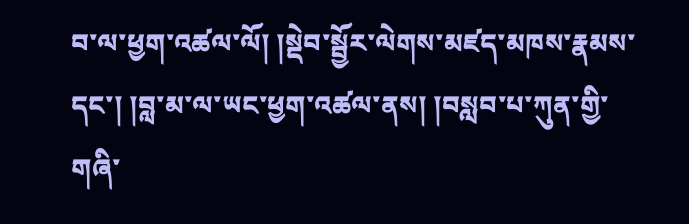བ་ལ་ཕྱག་འཚལ་ལོ། །སྡེབ་སྦྱོར་ལེགས་མཛད་མཁས་རྣམས་དང་། །བླ་མ་ལ་ཡང་ཕྱག་འཚལ་ནས། །བསླབ་པ་ཀུན་གྱི་གཞི་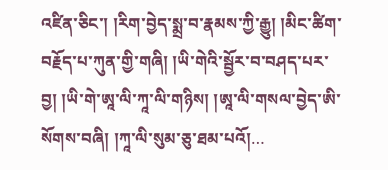འཛིན་ཅིང་། །རིག་བྱེད་སྨྲ་བ་རྣམས་ཀྱི་རྒྱུ། །མིང་ཚིག་བརྗོད་པ་ཀུན་གྱི་གཞི། །ཡི་གེའི་སྦྱོར་བ་བཤད་པར་བྱ། །ཡི་གེ་ཨཱ་ལི་ཀཱ་ལི་གཉིས། །ཨཱ་ལི་གསལ་བྱེད་ཨི་སོགས་བཞི། །ཀཱ་ལི་སུམ་ཅུ་ཐམ་པའོ།…